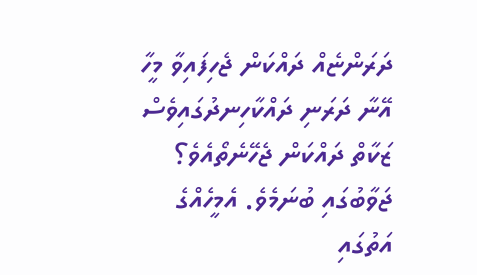ދަރަންޏެއް ދައްކަން ޖެހިފައިވާ މީހާ އޭނާ ދަރަނި ދައްކާހިނދުގައިވެސް ޒަކާތް ދައްކަން ޖެހޭނެތޯއެވެ؟
ޖަވާބުގައި ބުނަމެވެ. އެމީހެއްގެ އަތުގައި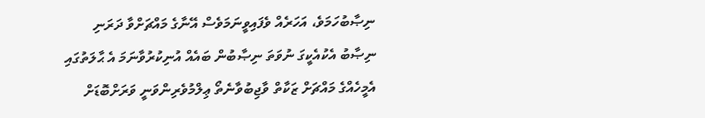ނިޞާބުހަމަވެ، އަހަރެއް ވެފައިވީނަމަވެސް އޭނާގެ މައްޗަށްވާ ދަރަނި ނިޞާބު އެކުއެކީގަ ނުވަތަ ނިޞާބުން ބައެއް އުނިކުރުވާނަމަ އެ ޙާލަތުގައި އެމީހެއްގެ މައްޗަށް ޒަކާތް ވާޖިބުވާނެތޯ ޢިލްމުވެރިންވަނީ ވަރަށްބޮޑަށް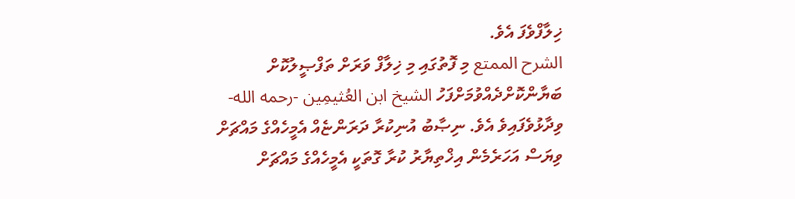ޚިލާފްވެފަ އެވެ.
الشرح الممتع މި ފޮތުގައި މި ޚިލާފް ވަރަށް ތަފްޞީލުކޮށް ބަޔާންކޮށްދެއްވުމަށްފަހު الشيخ ابن العُثيمِين -رحمه الله- ވިދާޅުވެފައިވެ އެވެ. ނިޞާބު އުނިކުރާ ދަރަންޏެއް އެމީހެއްގެ މައްޗަށް ވިޔަސް އަހަރެމެން އިޚްތިޔާރު ކުރާ ގޮތަކީ އެމީހެއްގެ މައްޗަށް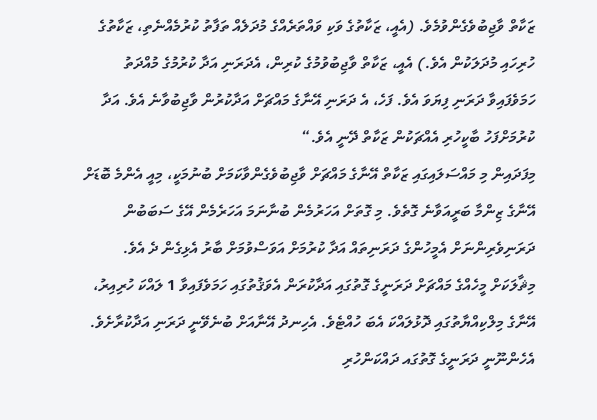ޒަކާތް ވާޖިބުވެގެންވުމެވެ. (އެއީ، ޒަކާތުގެ ވަކި ވައްތަރެއްގެ މުދަލެއް ތަފާތު ކުރުމެއްނެތި، ޒަކާތުގެ ހުރިހައި މުދަލަކުން އެވެ.) އެއީ، ޒަކާތް ވާޖިބުވުމުގެ ކުރިން، އެދަރަނި އަދާ ކުރުމުގެ މުއްދަތު ހަމަވެފައިވާ ދަރަނި ފިޔަވަ އެވެ. ފަހެ، އެ ދަރަނި އޭނާގެ މައްޗަށް އަދާކުރުން ވާޖިބުވާނެ އެވެ. އަދާ ކުރުމަށްފަހު ބާކީހުރި އެއްޗަކުން ޒަކާތް ދޭނީ އެވެ.“
މިފަދައިން މި މައްސަލައިގައި ޒަކާތް އޭނާގެ މައްޗަށް ވާޖިބުވެގެންވާކަމަށް ބުނުމަކީ، މިއީ އެންމެ ބޮޑަށް އޭނާގެ ޒިންމާ ބަރީއަވާނެ ގޮތެވެ. މި ގޮތަށް އަހަރުމެން ބުނާނަމަ އަހަރެމެން އޭގެ ސަބަބުން ދަރަނިވެރިންނަށް އެމީހުންގެ ދަރަނިތައް އަދާ ކުރުމަށް އަވަސްވުމަށް ބާރު އެޅިގެން ދެ އެވެ.
މިޘާލަކަށް މީހެއްގެ މައްޗަށް ދަރަނީގެ ގޮތުގައި އަދާކުރަން އެވަޤުތުގައި ހަމަވެފައިވާ 1 ލައްކަ ހުރިއިރު، އޭނާގެ މިލްކިއްޔާތުގައި ދޮޅުލައްކަ އެބަ ހުއްޓެވެ. އެހިނދު އޭނާއަށް ބުނެވޭނީ ދަރަނި އަދާކުރާށެވެ. އެހެންނޫނީ ދަރަނީގެ ގޮތުގައ ދައްކަންހުރި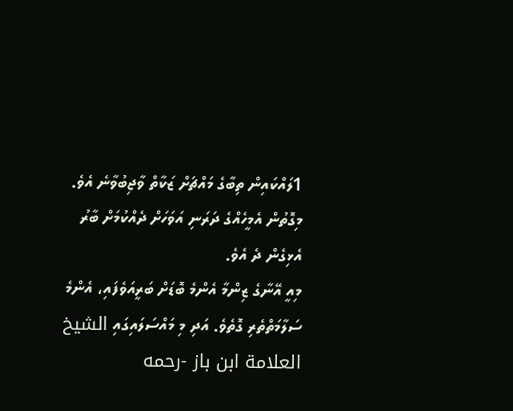1ލައްކައިން ތިބާގެ މައްޗަށް ޒަކާތް ވާޖިބުވާނެ އެވެ.
މިގޮތުން އެމީހެއްގެ ދަރަނި އަވަހަށް ދެއްކުމަށް ބާރު އެޅިގެން ދެ އެވެ.
މިއީ އޭނާގެ ޒިންމާ އެންމެ ބޮޑަށް ބަރީއަވެފައި، އެންމެ ސަލާމަތްތެރި ގޮތެވެ. އަދި މި މައްސަލައިގައި الشيخ العلامة ابن باز -رحمه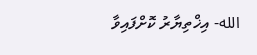الله- އިޚްތިޔާރު ކޮށްފައިވާ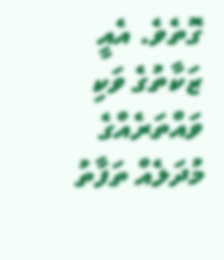ގޮތެވެ. އެއީ ޒަކާތުގެ ވަކި ވައްތަރެއްގެ މުދަލެއް ތަފާތު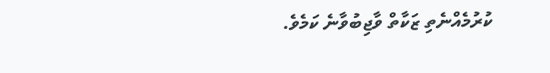ކުރުމެއްނެތި ޒަކާތް ވާޖިބުވާނެ ކަމެވެ.